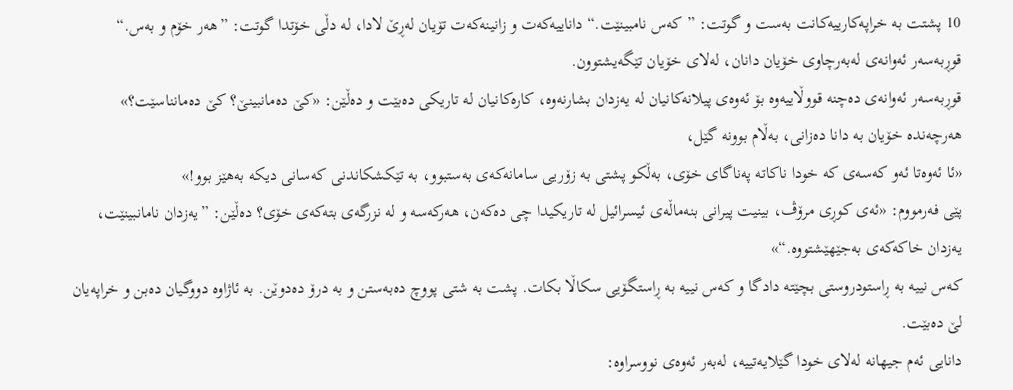10 پشتت بە خراپەکارییەکانت بەست و گوتت: ”کەس نامبینێت.“ داناییەکەت و زانینەکەت تۆیان لەڕێ لادا، لە دڵی خۆتدا گوتت: ”هەر خۆم و بەس.“
قوڕبەسەر ئەوانەی لەبەرچاوی خۆیان دانان، لەلای خۆیان تێگەیشتوون.
قوڕبەسەر ئەوانەی دەچنە قووڵاییەوە بۆ ئەوەی پیلانەکانیان لە یەزدان بشارنەوە، کارەکانیان لە تاریکی دەبێت و دەڵێن: «کێ دەمانبینێ؟ کێ دەمانناسێت؟»
هەرچەندە خۆیان بە دانا دەزانی، بەڵام بوونە گێل،
«ئا ئەوەتا ئەو کەسەی کە خودا ناکاتە پەناگای خۆی، بەڵکو پشتی بە زۆریی سامانەکەی بەستبوو، بە تێکشکاندنی کەسانی دیکە بەهێز بوو!»
پێی فەرمووم: «ئەی کوڕی مرۆڤ، بینیت پیرانی بنەماڵەی ئیسرائیل لە تاریکیدا چی دەکەن، هەرکەسە و لە نزرگەی بتەکەی خۆی؟ دەڵێن: ”یەزدان نامانبینێت، یەزدان خاکەکەی بەجێهێشتووە.“»
کەس نییە بە ڕاستودروستی بچێتە دادگا و کەس نییە بە ڕاستگۆیی سکاڵا بکات. پشت بە شتی پووچ دەبەستن و بە درۆ دەدوێن. بە ئاژاوە دووگیان دەبن و خراپەیان لێ دەبێت.
دانایی ئەم جیهانە لەلای خودا گێلایەتییە، لەبەر ئەوەی نووسراوە: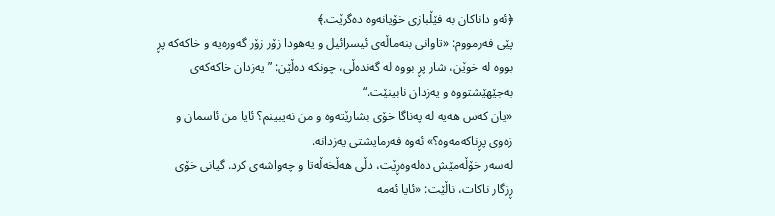﴿ئەو داناکان بە فێڵبازی خۆیانەوە دەگرێت.﴾
پێی فەرمووم: «تاوانی بنەماڵەی ئیسرائیل و یەهودا زۆر زۆر گەورەیە و خاکەکە پڕ بووە لە خوێن، شار پڕ بووە لە گەندەڵی، چونکە دەڵێن: ”یەزدان خاکەکەی بەجێهێشتووە و یەزدان نابینێت.“
«یان کەس هەیە لە پەناگا خۆی بشارێتەوە و من نەیبینم؟ ئایا من ئاسمان و زەوی پڕناکەمەوە؟» ئەوە فەرمایشتی یەزدانە.
لەسەر خۆڵەمێش دەلەوەڕێت، دڵی هەڵخەڵەتا و چەواشەی کرد. گیانی خۆی ڕزگار ناکات، ناڵێت: «ئایا ئەمە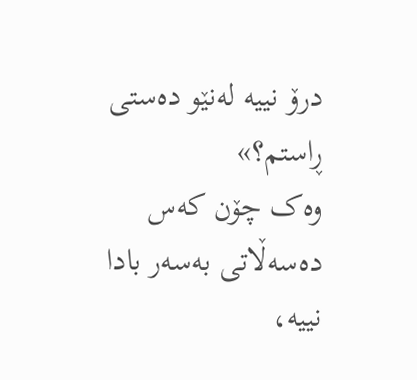درۆ نییە لەنێو دەستی ڕاستم؟»
وەک چۆن کەس دەسەڵاتی بەسەر بادا نییە،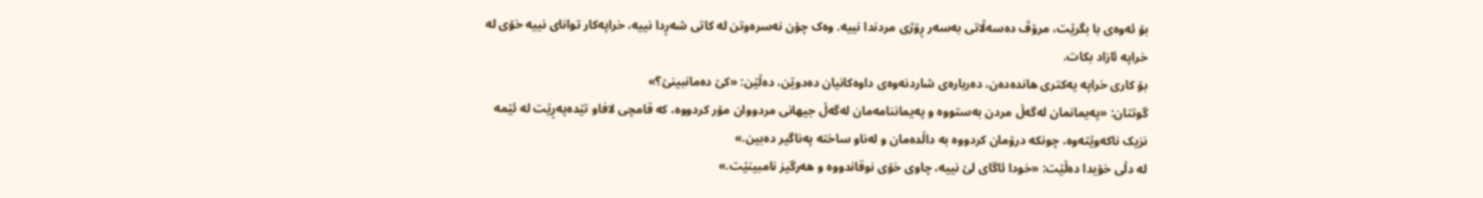بۆ ئەوەی با بگرێت، مرۆڤ دەسەڵاتی بەسەر ڕۆژی مردندا نییە. وەک چۆن نەسرەوتن لە کاتی شەڕدا نییە، خراپەکار توانای نییە خۆی لە خراپە ئازاد بکات.
بۆ کاری خراپە یەکتری هاندەدەن، دەربارەی شاردنەوەی داوەکانیان دەدوێن، دەڵێن: «کێ دەمانبینێ؟»
گوتتان: «پەیمانمان لەگەڵ مردن بەستووە و پەیماننامەمان لەگەڵ جیهانی مردووان مۆر کردووە، کە قامچی لافاو تێدەپەڕێت لە ئێمە نزیک ناکەوێتەوە، چونکە درۆمان کردووە بە داڵدەمان و لەناو ساختە پەناگیر دەبین.»
لە دڵی خۆیدا دەڵێت: «خودا ئاگای لێ نییە، چاوی خۆی نوقاندووە و هەرگیز نامبینێت.»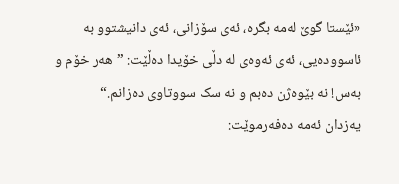«ئێستا گوێ لەمە بگرە، ئەی سۆزانی، ئەی دانیشتوو بە ئاسوودەیی، ئەی ئەوەی لە دڵی خۆیدا دەڵێت: ”هەر خۆم و بەس! نە بێوەژن دەبم و نە سک سووتاوی دەزانم.“
یەزدان ئەمە دەفەرموێت: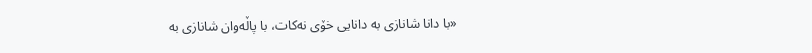«با دانا شانازی بە دانایی خۆی نەکات، با پاڵەوان شانازی بە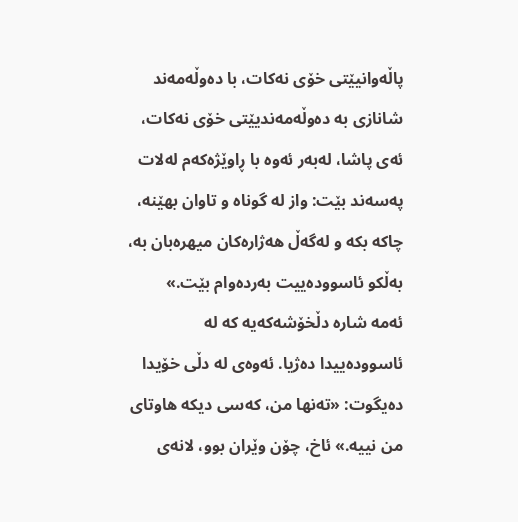پاڵەوانیێتی خۆی نەکات، با دەوڵەمەند شانازی بە دەوڵەمەندیێتی خۆی نەکات،
ئەی پاشا، لەبەر ئەوە با ڕاوێژەکەم لەلات پەسەند بێت: واز لە گوناه و تاوان بهێنە، چاکە بکە و لەگەڵ هەژارەکان میهرەبان بە، بەڵکو ئاسوودەییت بەردەوام بێت.»
ئەمە شارە دڵخۆشەکەیە کە لە ئاسوودەییدا دەژیا. ئەوەی لە دڵی خۆیدا دەیگوت: «تەنها من، کەسی دیکە هاوتای من نییە.» ئاخ، چۆن وێران بوو، لانەی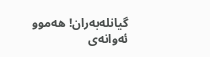گیانلەبەران! هەموو ئەوانەی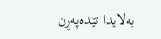بەلایدا تێدەپەڕن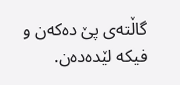گاڵتەی پێ دەکەن و فیکە لێدەدەن.